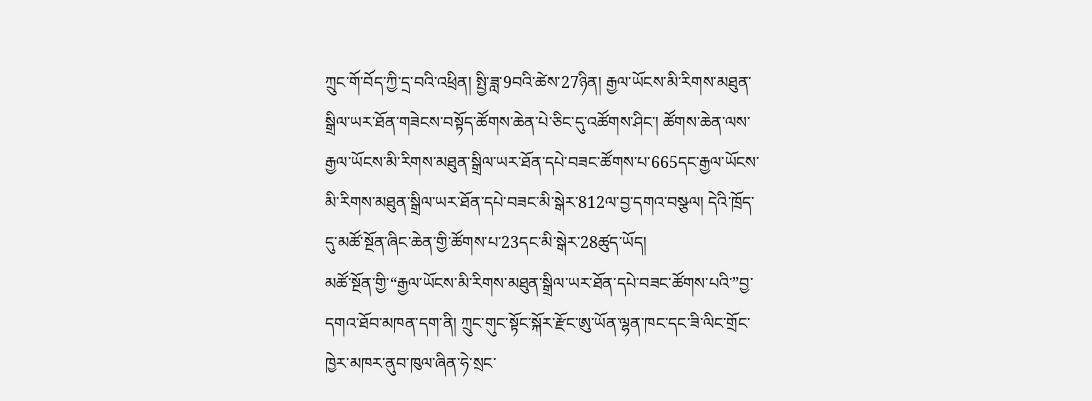ཀྲུང་གོ་བོད་ཀྱི་དྲ་བའི་འཕྲིན། སྤྱི་ཟླ་9བའི་ཚེས་27ཉིན། རྒྱལ་ཡོངས་མི་རིགས་མཐུན་སྒྲིལ་ཡར་ཐོན་གཟེངས་བསྟོད་ཚོགས་ཆེན་པེ་ཅིང་དུ་འཚོགས་ཤིང་། ཚོགས་ཆེན་ལས་རྒྱལ་ཡོངས་མི་རིགས་མཐུན་སྒྲིལ་ཡར་ཐོན་དཔེ་བཟང་ཚོགས་པ་665དང་རྒྱལ་ཡོངས་མི་རིགས་མཐུན་སྒྲིལ་ཡར་ཐོན་དཔེ་བཟང་མི་སྒེར་812ལ་བྱ་དགའ་བསྩལ། དེའི་ཁྲོད་དུ་མཚོ་སྔོན་ཞིང་ཆེན་གྱི་ཚོགས་པ་23དང་མི་སྒེར་28ཚུད་ཡོད།
མཚོ་སྔོན་གྱི་“རྒྱལ་ཡོངས་མི་རིགས་མཐུན་སྒྲིལ་ཡར་ཐོན་དཔེ་བཟང་ཚོགས་པའི་”བྱ་དགའ་ཐོབ་མཁན་དག་ནི། ཀྲུང་གུང་སྟོང་སྐོར་རྫོང་ཨུ་ཡོན་ལྷན་ཁང་དང་ཟི་ལིང་གྲོང་ཁྱེར་མཁར་ནུབ་ཁུལ་ཞིན་ཧེ་སྲང་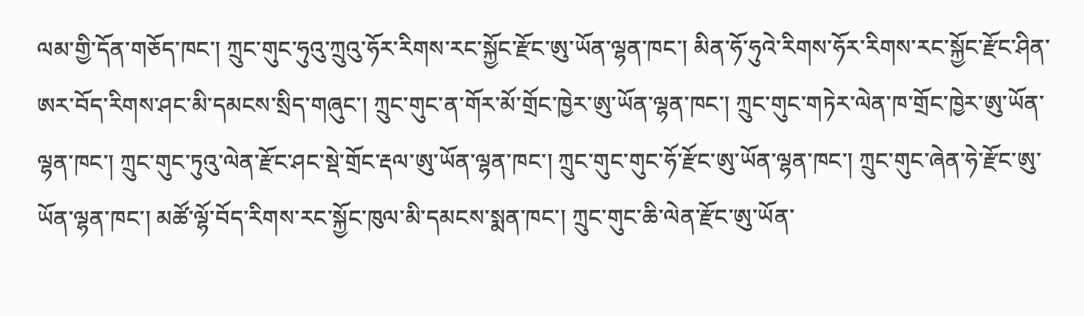ལམ་གྱི་དོན་གཅོད་ཁང་། ཀྲུང་གུང་ཧུའུ་ཀྲུའུ་ཧོར་རིགས་རང་སྐྱོང་རྫོང་ཨུ་ཡོན་ལྷན་ཁང་། མིན་ཧོ་ཧུའེ་རིགས་ཧོར་རིགས་རང་སྐྱོང་རྫོང་ཤིན་ཨར་བོད་རིགས་ཤང་མི་དམངས་སྲིད་གཞུང་། ཀྲུང་གུང་ན་གོར་མོ་གྲོང་ཁྱེར་ཨུ་ཡོན་ལྷན་ཁང་། ཀྲུང་གུང་གཏེར་ལེན་ཁ་གྲོང་ཁྱེར་ཨུ་ཡོན་ལྷན་ཁང་། ཀྲུང་གུང་ཏུའུ་ལེན་རྫོང་ཤང་སྡེ་གྲོང་རྡལ་ཨུ་ཡོན་ལྷན་ཁང་། ཀྲུང་གུང་གུང་ཧོ་རྫོང་ཨུ་ཡོན་ལྷན་ཁང་། ཀྲུང་གུང་ཞེན་ཧེ་རྫོང་ཨུ་ཡོན་ལྷན་ཁང་། མཚོ་ལྷོ་བོད་རིགས་རང་སྐྱོང་ཁུལ་མི་དམངས་སྨན་ཁང་། ཀྲུང་གུང་ཆི་ལེན་རྫོང་ཨུ་ཡོན་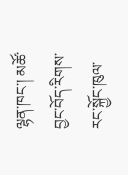ལྷན་ཁང་། མཚོ་བྱང་བོད་རིགས་རང་སྐྱོང་ཁུལ་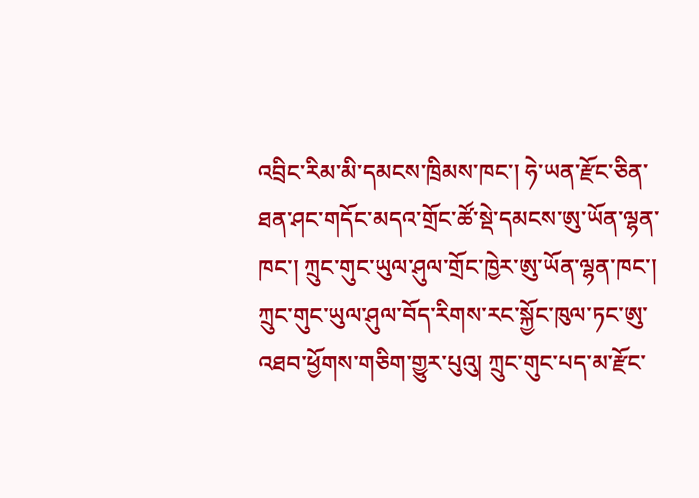འབྲིང་རིམ་མི་དམངས་ཁྲིམས་ཁང་། ཧེ་ཡན་རྫོང་ཅིན་ཐན་ཤང་གདོང་མདའ་གྲོང་ཚོ་སྡེ་དམངས་ཨུ་ཡོན་ལྷན་ཁང་། ཀྲུང་གུང་ཡུལ་ཤུལ་གྲོང་ཁྱེར་ཨུ་ཡོན་ལྷན་ཁང་། ཀྲུང་གུང་ཡུལ་ཤུལ་བོད་རིགས་རང་སྐྱོང་ཁུལ་ཏང་ཨུ་འཐབ་ཕྱོགས་གཅིག་གྱུར་པུའུ། ཀྲུང་གུང་པད་མ་རྫོང་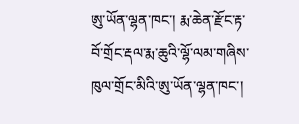ཨུ་ཡོན་ལྷན་ཁང་། རྨ་ཆེན་རྫོང་རྟ་བོ་གྲོང་རྡལ་རྨ་ཆུའི་ལྷོ་ལམ་གཞིས་ཁུལ་གྲོང་མིའི་ཨུ་ཡོན་ལྷན་ཁང་།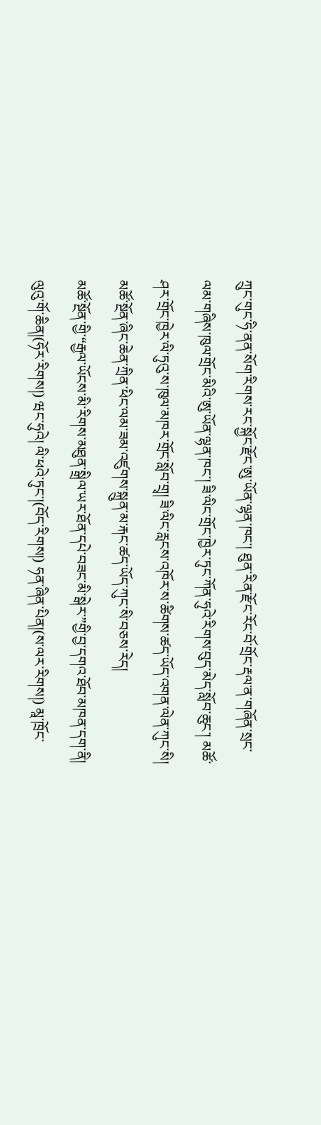ཀྲུང་གུང་ཧི་ནན་སོག་རིགས་རང་སྐྱོང་རྫོང་ཨུ་ཡོན་ལྷན་ཁང་། ཐུན་རིན་རྫོང་རོང་བོ་གྲོང་རྡལ་ན་གཞོན་སྲང་ལམ་གཞིས་ཁུལ་གྲོང་མིའི་ཨུ་ཡོན་ལྷན་ཁང་། ཟི་ལིང་གྲོང་ཁྱེར་ཏུང་ཀོན་ཧུའེ་རིགས་བུད་མེད་སློབ་ཆུང་། མཚོ་ཤར་གྲོང་ཁྱེར་ལི་ཏུའུ་ས་ཁུལ་མཁར་གྲོང་སློབ་གྲྭ། ཟི་ལིང་རླངས་འཁོར་ས་ཚིགས་ཚད་ཡོད་འགན་ལེན་ཀུང་སི། མཚོ་སྔོན་ཞིང་ཆེན་ཀྲིན་ཕིང་ལམ་ཟམ་འཛུགས་སྐྲུན་མ་རྐང་ཚད་ཡོད་ཀུང་སི་བཅས་རེད།
མཚོ་སྔོན་གྱི་“རྒྱལ་ཡོངས་མི་རིགས་མཐུན་སྒྲིལ་ཡར་ཐོན་དཔེ་བཟང་མི་སྒེར་”གྱི་བྱ་དགའ་ཐོབ་མཁན་དག་ནི། ལུའུ་གོ་ཆིན།(ཧོར་རིགས།) ཝང་ཧུའེ། ལི་ཕའེ་ཏུང་།(བོད་རིགས།) ཧན་ཞིན་པིན།(ས་ལར་རིགས།) མཱ་ཁྲོང་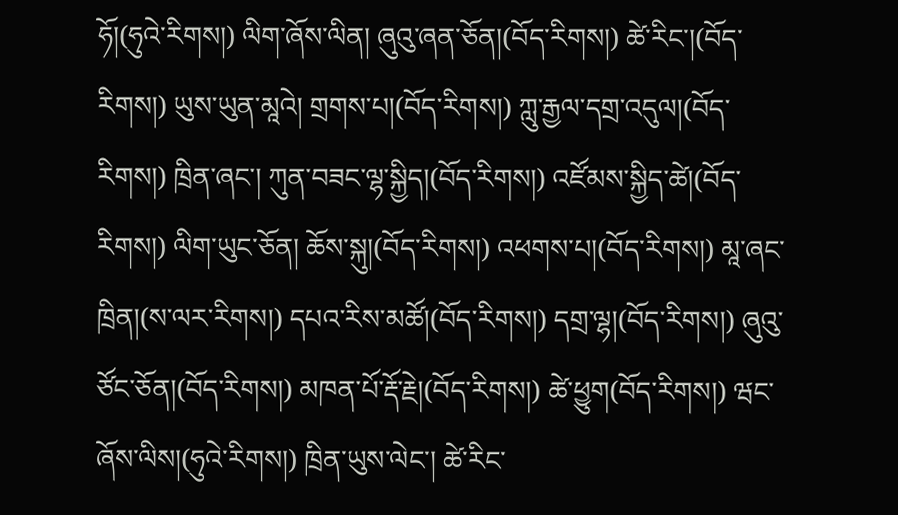ཧོ།(ཧུའེ་རིགས།) ལིག་ཞོས་ལིན། ཞུའུ་ཞན་ཅོན།(བོད་རིགས།) ཚེ་རིང་།(བོད་རིགས།) ཡུས་ཡུན་མཱའེ། གྲགས་པ།(བོད་རིགས།) ཀླུ་རྒྱལ་དགྲ་འདུལ།(བོད་རིགས།) ཁྲིན་ཞང་། ཀུན་བཟང་ལྷ་སྐྱིད།(བོད་རིགས།) འཛོམས་སྐྱིད་ཚེ།(བོད་རིགས།) ལིག་ཡུང་ཅོན། ཆོས་སྐུ།(བོད་རིགས།) འཕགས་པ།(བོད་རིགས།) མཱ་ཞང་ཁྲིན།(ས་ལར་རིགས།) དཔའ་རིས་མཚོ།(བོད་རིགས།) དགྲ་ལྷ།(བོད་རིགས།) ཞུའུ་ཙོང་ཅོན།(བོད་རིགས།) མཁན་པོ་རྡོ་རྗེ།(བོད་རིགས།) ཚེ་ཕྱུག(བོད་རིགས།) ཝང་ཞོས་ལིས།(ཧུའེ་རིགས།) ཁྲིན་ཡུས་ལེང་། ཚེ་རིང་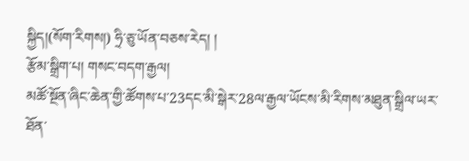སྐྱིད།(སོག་རིགས།) ཧྲི་ཅུ་ཡོན་བཅས་རེད། །
རྩོམ་སྒྲིག་པ། གསང་བདག་རྒྱལ།
མཚོ་སྔོན་ཞིང་ཆེན་གྱི་ཚོགས་པ་23དང་མི་སྒེར་28ལ་རྒྱལ་ཡོངས་མི་རིགས་མཐུན་སྒྲིལ་ཡར་ཐོན་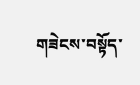གཟེངས་བསྟོད་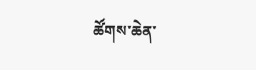ཚོགས་ཆེན་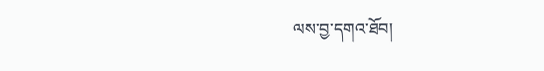ལས་བྱ་དགའ་ཐོབ།